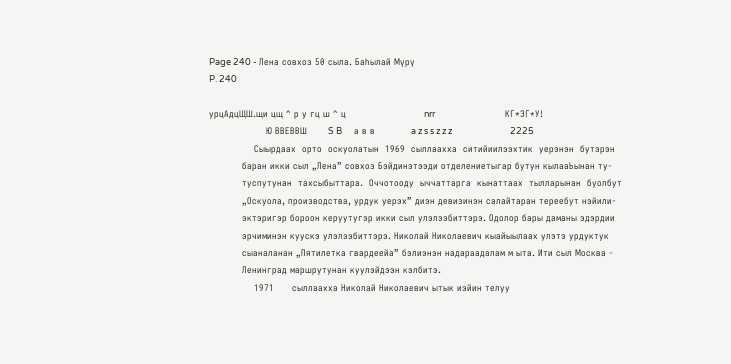Page 240 - Лена совхоз 50 сыла. Баһылай Мүрү
P. 240

урцАдцЩШ.щи цщ ^ р у гц ш ^ ц                          nrr                                   КГ*ЭГ*У!
                   Ю ВВЕВВШ       S B      а в в            a z s s z z z                             2225
               Сыырдаах  орто  оскуолатын  1969  сыллаахха  ситийиилээхтик  уерэнэн  бутэрэн
           баран икки сыл „Лена” совхоз Бэйдинэтээди отделениетыгар бутун кылааЬынан ту-
           туспутунан  тахсыбыттара.  Оччотооду  ыччаттарга  кынаттаах  тылларынан  буолбут
           „Оскуола, производства, урдук уерэх” диэн девизинэн салайтаран тереебут нэйили-
           эктэригэр бороон керуутугэр икки сыл улэлээбиттэрэ. Одолор бары даманы эдэрдии
           эрчиминэн куускэ улэлээбиттэрэ. Николай Николаевич кыайыылаах улэтэ урдуктук
           сыаналанан „Пятилетка гвардеейа” бэлиэнэн надараадалам м ыта. Ити сыл Москва -
           Ленинград маршрутунан куулэйдээн кэлбитэ.
               1971      сыллаахха Николай Николаевич ытык иэйин телуу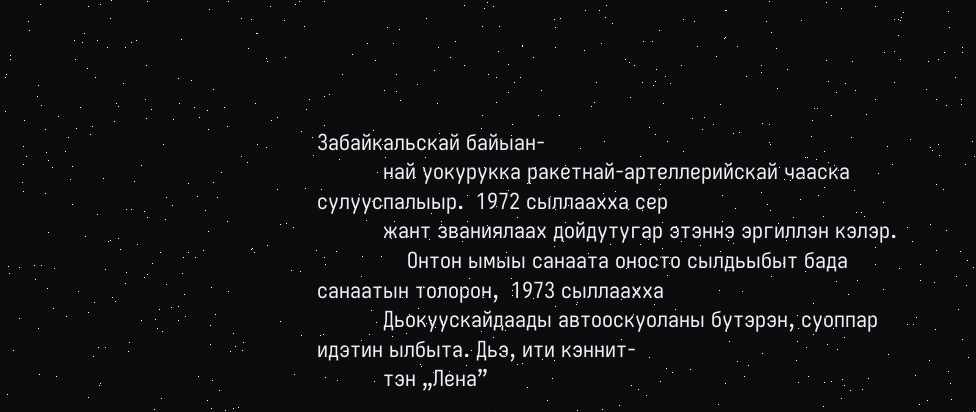Забайкальскай байыан-
           най уокурукка ракетнай-артеллерийскай чааска сулууспалыыр.  1972 сыллаахха сер
           жант званиялаах дойдутугар этэннэ эргиллэн кэлэр.
               Онтон ымыы санаата оносто сылдьыбыт бада санаатын толорон,  1973 сыллаахха
           Дьокуускайдаады автооскуоланы бутэрэн, суоппар идэтин ылбыта. Дьэ, ити кэннит-
           тэн „Лена”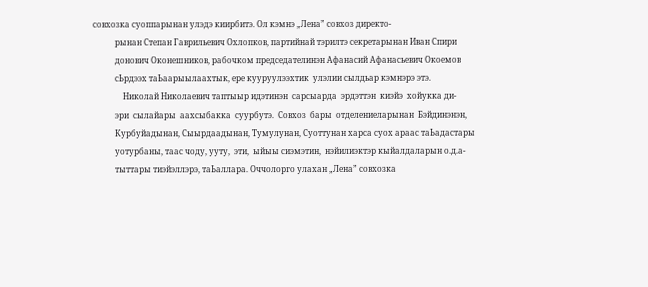совхозка суоппарынан улэдэ киирбитэ. Ол кэмнэ „Лена” совхоз директо-
           рынан Степан Гаврильевич Охлопков, партийнай тэрилтэ секретарынан Иван Спири
           донович Оконешников, рабочком председателинэн Афанасий Афанасьевич Окоемов
           сЬрдээх таЬаарыылаахтык, ере кууруулээхтик  улэлии сылдьар кэмнэрэ этэ.
               Николай Николаевич таптыыр идэтинэн  сарсыарда  эрдэттэн  киэйэ  хойукка ди-
           эри  сылайары  аахсыбакка  суурбутэ.  Совхоз  бары  отделениеларынан  Бэйдинэнэн,
           Курбуйадынан, Сыырдаадынан, Тумулунан, Суоттунан харса суох араас таЬадастары
           уотурбаны, таас чоду, ууту,  эти,  ыйыы сиэмэтин,  нэйилиэктэр кыйалдаларын о.д.а-
           тыттары тиэйэллэрэ, таЬаллара. Оччолорго улахан „Лена” совхозка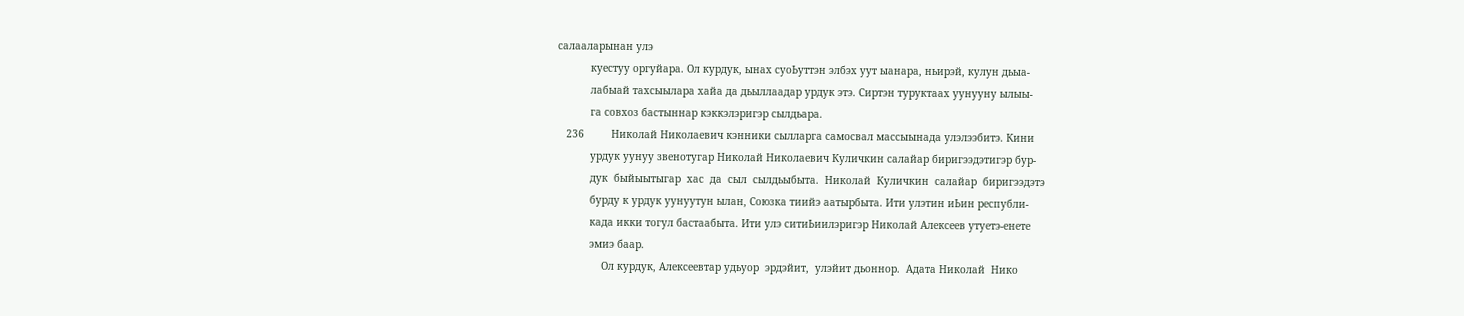салааларынан улэ
           куестуу оргуйара. Ол курдук, ынах суоЬуттэн элбэх уут ыанара, ньирэй, кулун дьыа-
           лабыай тахсыылара хайа да дьыллаадар урдук этэ. Сиртэн туруктаах уунууну ылыы-
           га совхоз бастыннар кэккэлэригэр сылдьара.
   236         Николай Николаевич кэнники сылларга самосвал массыынада улэлээбитэ. Кини
           урдук уунуу звенотугар Николай Николаевич Куличкин салайар биригээдэтигэр бур-
           дук  быйыытыгар  хас  да  сыл  сылдьыбыта.  Николай  Куличкин  салайар  биригээдэтэ
           бурду к урдук уунуутун ылан, Союзка тиийэ аатырбыта. Ити улэтин иЬин республи-
           када икки тогул бастаабыта. Ити улэ ситиЬиилэригэр Николай Алексеев утуетэ-енете
           эмиэ баар.
               Ол курдук, Алексеевтар удьуор  эрдэйит,  улэйит дьоннор.  Адата Николай  Нико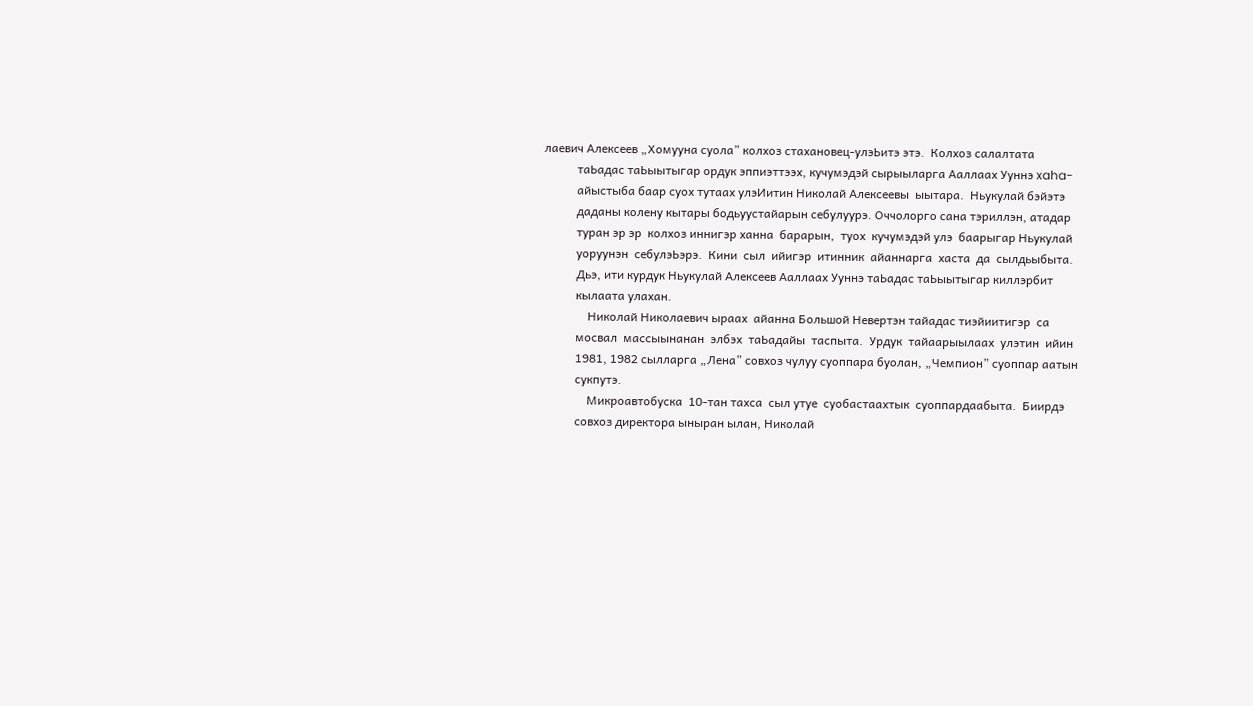лаевич Алексеев „Хомууна суола” колхоз стахановец-улэЬитэ этэ.  Колхоз салалтата
           таЬадас таЬыытыгар ордук эппиэттээх, кучумэдэй сырыыларга Ааллаах Ууннэ xaha-
           айыстыба баар суох тутаах улэИитин Николай Алексеевы  ыытара.  Ньукулай бэйэтэ
           даданы колену кытары бодьуустайарын себулуурэ. Оччолорго сана тэриллэн, атадар
           туран эр эр  колхоз иннигэр ханна  барарын,  туох  кучумэдэй улэ  баарыгар Ньукулай
           уоруунэн  себулэЬэрэ.  Кини  сыл  ийигэр  итинник  айаннарга  хаста  да  сылдьыбыта.
           Дьэ, ити курдук Ньукулай Алексеев Ааллаах Ууннэ таЬадас таЬыытыгар киллэрбит
           кылаата улахан.
               Николай Николаевич ыраах  айанна Большой Невертэн тайадас тиэйиитигэр  са
           мосвал  массыынанан  элбэх  таЬадайы  таспыта.  Урдук  тайаарыылаах  улэтин  ийин
           1981, 1982 сылларга „Лена” совхоз чулуу суоппара буолан, „Чемпион” суоппар аатын
           сукпутэ.
               Микроавтобуска  10-тан тахса  сыл утуе  суобастаахтык  суоппардаабыта.  Биирдэ
           совхоз директора ыныран ылан, Николай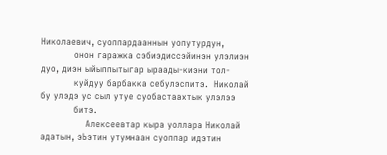Николаевич, суоппардааннын уопутурдун,
           онон гаражка сэбиэдиссэйинэн улэлиэн дуо, диэн ыйыппытыгар ыраады-киэни тол-
           куйдуу барбакка себулэспитэ.  Николай бу улэдэ ус сыл утуе суобастаахтык улэлээ
           битэ.
               Алексеевтар кыра уоллара Николай адатын, эЬэтин утумнаан суоппар идэтин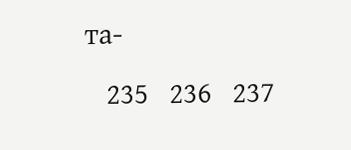та-
   235   236   237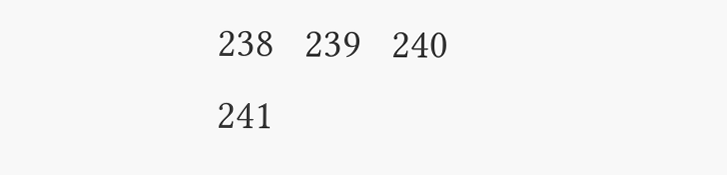238   239   240   241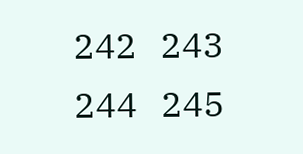242   243   244   245